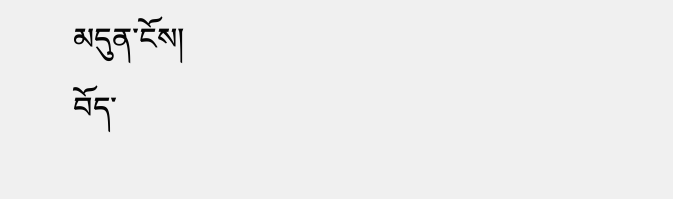མདུན་ངོས།
བོད་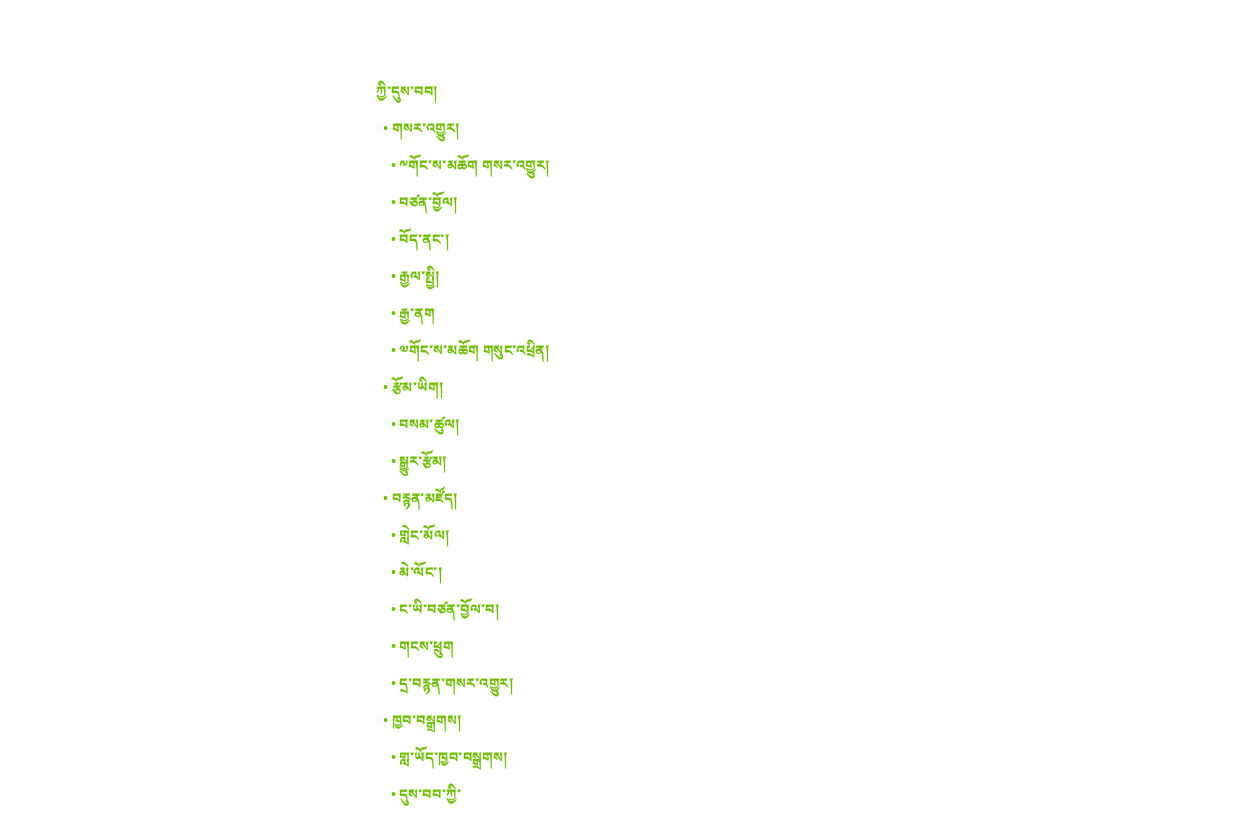ཀྱི་དུས་བབ།
  • གསར་འགྱུར།
    • ༸གོང་ས་མཆོག གསར་འགྱུར།
    • བཙན་བྱོལ།
    • བོད་ནང་།
    • རྒྱལ་སྤྱི།
    • རྒྱ་ནག
    • ༧གོང་ས་མཆོག གསུང་འཕྲིན།
  • རྩོམ་ཡིག།
    • བསམ་ཚུལ།
    • སྒྱུར་རྩོམ།
  • བརྙན་མཛོད།
    • གླེང་མོལ།
    • མེ་ལོང་།
    • ང་ཡི་བཙན་བྱོལ་བ།
    • གངས་ཕྲུག
    • དྲ་བརྙན་གསར་འགྱུར།
  • ཁྱབ་བསྒྲགས།
    • གླ་ཡོད་ཁྱབ་བསྒྲགས།
    • དུས་བབ་ཀྱི་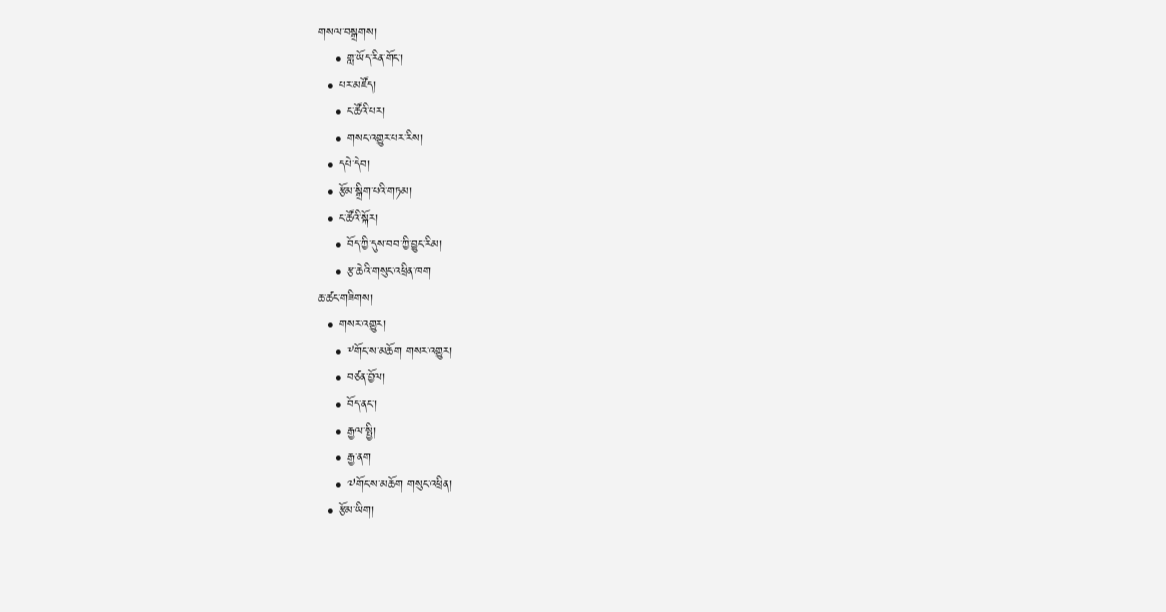གསལ་བསྒྲགས།
    • གླ་ཡོད་རིན་གོང་།
  • པར་མཛོད།
    • ང་ཚོའི་པར།
    • གསང་འགྱུར་པར་རིས།
  • དཔེ་དེབ།
  • རྩོམ་སྒྲིག་པའི་གཏམ།
  • ང་ཚོའི་སྐོར།
    • བོད་ཀྱི་དུས་བབ་ཀྱི་བྱུང་རིམ།
    • རྩ་ཆེའི་གསུང་འཕྲིན་ཁག
ཆ་ཚང་གཟིགས།
  • གསར་འགྱུར།
    • ༸གོང་ས་མཆོག གསར་འགྱུར།
    • བཙན་བྱོལ།
    • བོད་ནང་།
    • རྒྱལ་སྤྱི།
    • རྒྱ་ནག
    • ༧གོང་ས་མཆོག གསུང་འཕྲིན།
  • རྩོམ་ཡིག།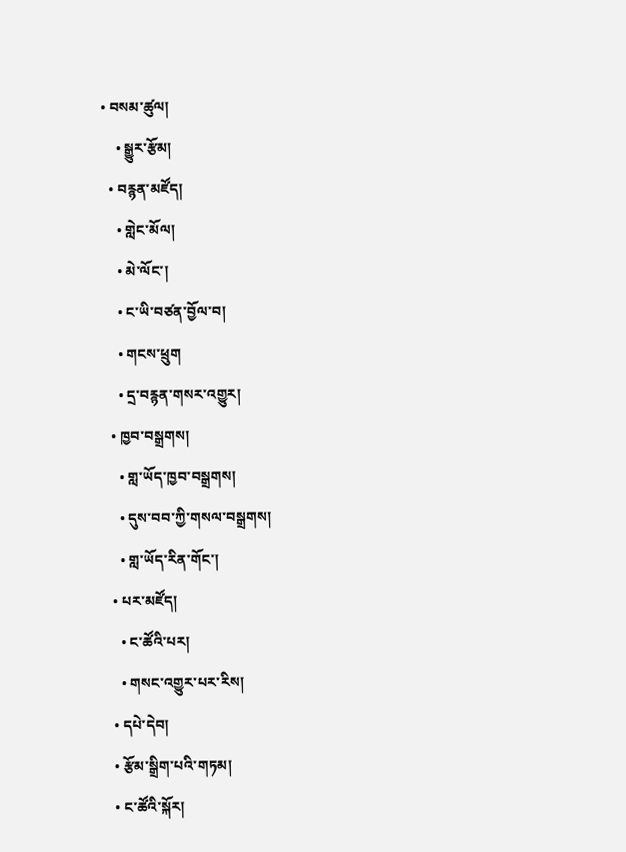• བསམ་ཚུལ།
    • སྒྱུར་རྩོམ།
  • བརྙན་མཛོད།
    • གླེང་མོལ།
    • མེ་ལོང་།
    • ང་ཡི་བཙན་བྱོལ་བ།
    • གངས་ཕྲུག
    • དྲ་བརྙན་གསར་འགྱུར།
  • ཁྱབ་བསྒྲགས།
    • གླ་ཡོད་ཁྱབ་བསྒྲགས།
    • དུས་བབ་ཀྱི་གསལ་བསྒྲགས།
    • གླ་ཡོད་རིན་གོང་།
  • པར་མཛོད།
    • ང་ཚོའི་པར།
    • གསང་འགྱུར་པར་རིས།
  • དཔེ་དེབ།
  • རྩོམ་སྒྲིག་པའི་གཏམ།
  • ང་ཚོའི་སྐོར།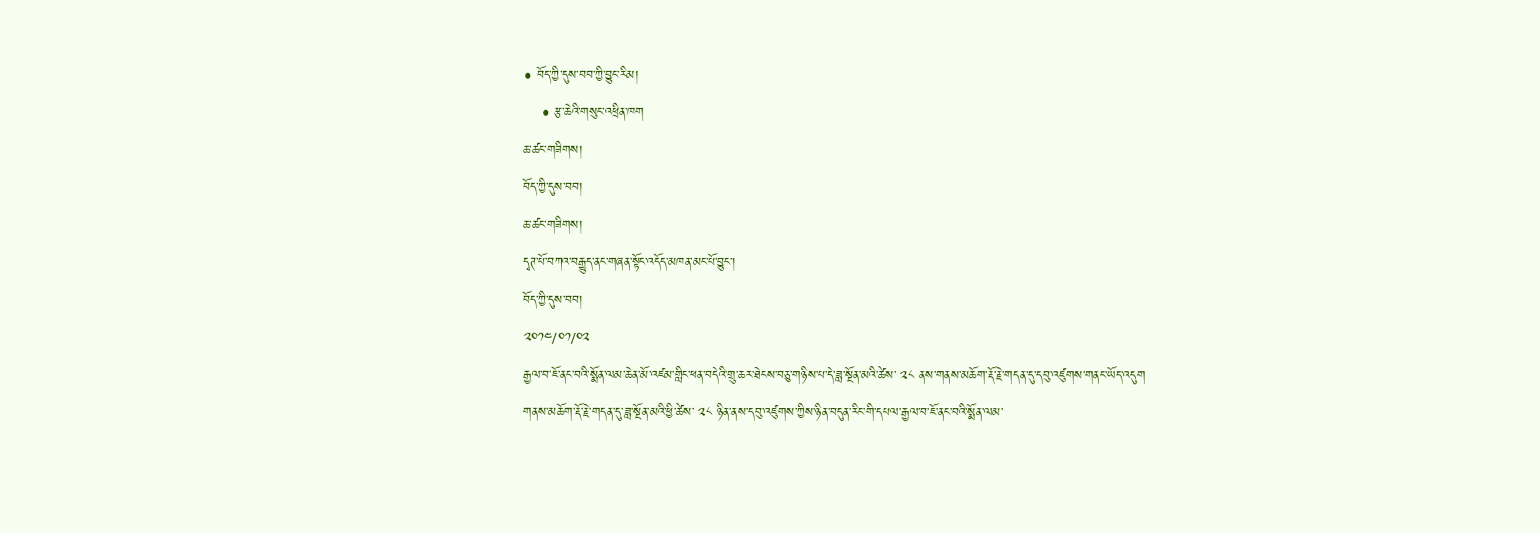• བོད་ཀྱི་དུས་བབ་ཀྱི་བྱུང་རིམ།
    • རྩ་ཆེའི་གསུང་འཕྲིན་ཁག
ཆ་ཚང་གཟིགས།
བོད་ཀྱི་དུས་བབ།
ཆ་ཚང་གཟིགས།
དྭཊ་པོ་བཀའ་བརྒྱུད་ནང་གཞན་སྟོང་འདོད་མཁན་མང་པོ་བྱུང་།
བོད་ཀྱི་དུས་བབ།
༢༠༡༤/༠༡/༠༢
རྒྱལ་བ་ཇོ་ནང་བའི་སྨོན་ལམ་ཆེན་མོ་འཛམ་གླིང་ཕན་བདེའི་གྲུ་ཆར་ཐེངས་བཅུ་གཉིས་པ་དེ་ཟླ་སྔོན་མའི་ཚེས་ ༢༨ ནས་གནས་མཆོག་རྡོ་རྗེ་གདན་དུ་དབུ་འཛུགས་གནང་ཡོད་འདུག
གནས་མཆོག་རྡོ་རྗེ་གདན་དུ་ཟླ་སྔོན་མའི་ཕྱི་ཚེས་ ༢༨ ཉིན་ནས་དབུ་འཛུགས་ཀྱིས་ཉིན་བདུན་རིང་གི་དཔལ་རྒྱལ་བ་ཇོ་ནང་བའི་སྨོན་ལམ་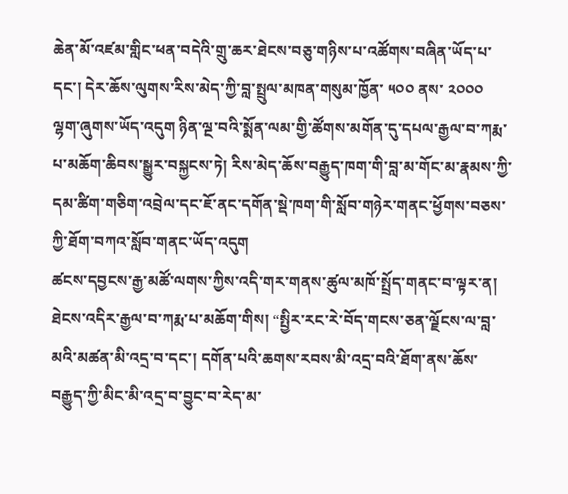ཆེན་མོ་འཛམ་གླིང་ཕན་བདེའི་གྲུ་ཆར་ཐེངས་བཅུ་གཉིས་པ་འཚོགས་བཞིན་ཡོད་པ་དང་། དེར་ཆོས་ལུགས་རིས་མེད་ཀྱི་བླ་སྤྲུལ་མཁན་གསུམ་ཁྱོན་ ༥༠༠ ནས་ ༢༠༠༠ ལྷག་ཞུགས་ཡོད་འདུག ཉིན་ལྔ་བའི་སྨོན་ལམ་གྱི་ཚོགས་མགོན་དུ་དཔལ་རྒྱལ་བ་ཀརྨ་པ་མཆོག་ཆིབས་སྒྱུར་བསྐྱངས་ཏེ། རིས་མེད་ཆོས་བརྒྱུད་ཁག་གི་བླ་མ་གོང་མ་རྣམས་ཀྱི་དམ་ཚིག་གཅིག་འབྲེལ་དང་ཇོ་ནང་དགོན་སྡེ་ཁག་གི་སློབ་གཉེར་གནང་ཕྱོགས་བཅས་ཀྱི་ཐོག་བཀའ་སློབ་གནང་ཡོད་འདུག
ཚངས་དབྱངས་རྒྱ་མཚོ་ལགས་ཀྱིས་འདི་གར་གནས་ཚུལ་མཁོ་སྤྲོད་གནང་བ་ལྟར་ན། ཐེངས་འདིར་རྒྱལ་བ་ཀརྨ་པ་མཆོག་གིས། “སྤྱིར་རང་རེ་བོད་གངས་ཅན་ལྗོངས་ལ་བླ་མའི་མཚན་མི་འདྲ་བ་དང་། དགོན་པའི་ཆགས་རབས་མི་འདྲ་བའི་ཐོག་ནས་ཆོས་བརྒྱུད་ཀྱི་མིང་མི་འདྲ་བ་བྱུང་བ་རེད་མ་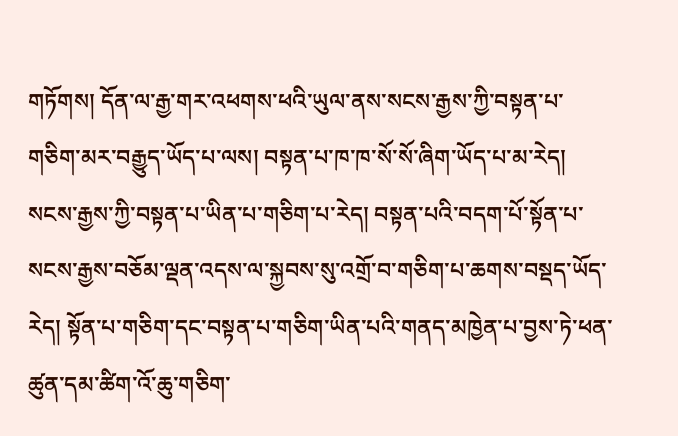གཏོགས། དོན་ལ་རྒྱ་གར་འཕགས་ཕའི་ཡུལ་ནས་སངས་རྒྱས་ཀྱི་བསྟན་པ་གཅིག་མར་བརྒྱུད་ཡོད་པ་ལས། བསྟན་པ་ཁ་ཁ་སོ་སོ་ཞིག་ཡོད་པ་མ་རེད། སངས་རྒྱས་ཀྱི་བསྟན་པ་ཡིན་པ་གཅིག་པ་རེད། བསྟན་པའི་བདག་པོ་སྟོན་པ་སངས་རྒྱས་བཅོམ་ལྡན་འདས་ལ་སྐྱབས་སུ་འགྲོ་བ་གཅིག་པ་ཆགས་བསྡད་ཡོད་རེད། སྟོན་པ་གཅིག་དང་བསྟན་པ་གཅིག་ཡིན་པའི་གནད་མཁྱེན་པ་བྱས་ཏེ་ཕན་ཚུན་དམ་ཚིག་འོ་ཆུ་གཅིག་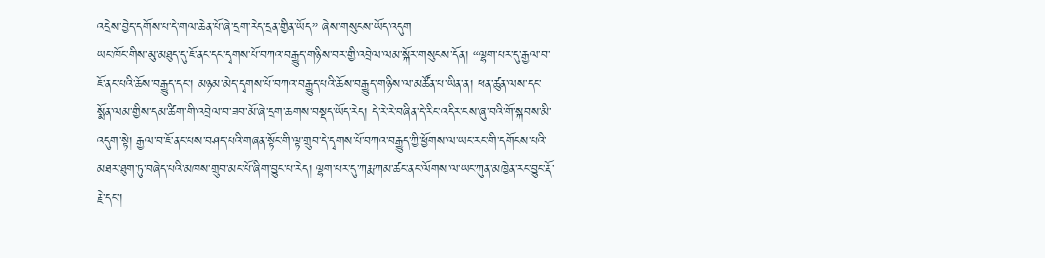འདྲེས་བྱེད་དགོས་པ་དེ་གལ་ཆེན་པོ་ཞེ་དྲག་རེད་དྲན་གྱིན་ཡོད” ཞེས་གསུངས་ཡོད་འདུག
ཡང་ཁོང་གིས་མུ་མཐུད་དུ་ཇོ་ནང་དང་དྭགས་པོ་བཀའ་བརྒྱུད་གཉིས་བར་གྱི་འབྲེལ་ལམ་སྐོར་གསུངས་དོན། “ལྷག་པར་དུ་རྒྱལ་བ་ཇོ་ནང་པའི་ཆོས་བརྒྱུད་དང་། མཉམ་མེད་དྭགས་པོ་བཀའ་བརྒྱུད་པའི་ཆོས་བརྒྱུད་གཉིས་ལ་མཚོན་པ་ཡིན་ན། ཕན་ཚུན་ལས་དང་སྨོན་ལམ་གྱིས་དམ་ཚིག་གི་འབྲེལ་བ་ཟབ་མོ་ཞེ་དྲག་ཆགས་བསྡད་ཡོད་རེད། དེ་རེ་རེ་བཞིན་དེ་རིང་འདིར་ངས་ཞུ་བའི་གོ་སྐབས་མི་འདུག་སྟེ། རྒྱལ་བ་ཇོ་ནང་པས་བཤད་པའི་གཞན་སྟོང་གི་ལྟ་གྲུབ་དེ་དྭགས་པོ་བཀའ་བརྒྱུད་ཀྱི་ཕྱོགས་ལ་ཡང་རང་གི་དགོངས་པའི་མཐར་ཐུག་ཏུ་བཞེད་པའི་མཁས་གྲུབ་མང་པོ་ཞིག་བྱུང་པ་རེད། ལྷག་པར་དུ་ཀརྨ་ཀམ་ཚང་ནང་ལོགས་ལ་ཡང་ཀུན་མཁྱེན་རང་བྱུང་རྡོ་རྗེ་དང་།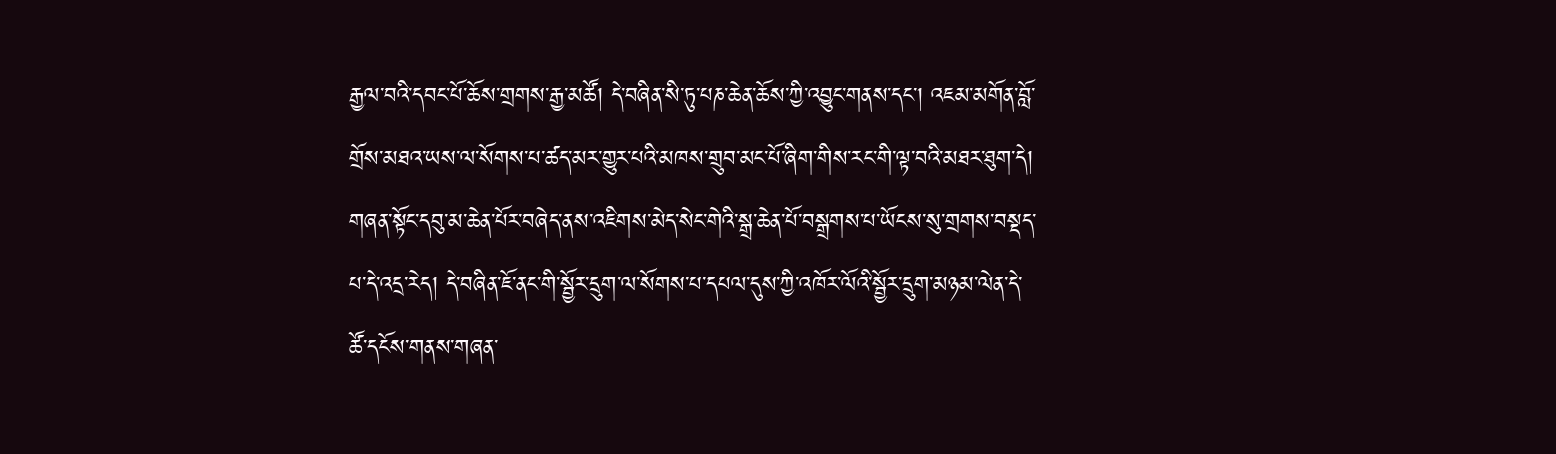རྒྱལ་བའི་དབང་པོ་ཆོས་གྲགས་རྒྱ་མཚོ། དེ་བཞིན་སི་ཏུ་པཎ་ཆེན་ཆོས་ཀྱི་འབྱུང་གནས་དང་། འཇམ་མགོན་བློ་གྲོས་མཐའ་ཡས་ལ་སོགས་པ་ཚད་མར་གྱུར་པའི་མཁས་གྲུབ་མང་པོ་ཞིག་གིས་རང་གི་ལྟ་བའི་མཐར་ཐུག་དེ། གཞན་སྟོང་དབུ་མ་ཆེན་པོར་བཞེད་ནས་འཇིགས་མེད་སེང་གེའི་སྒྲ་ཆེན་པོ་བསྒྲགས་པ་ཡོངས་སུ་གྲགས་བསྡད་པ་དེ་འདྲ་རེད། དེ་བཞིན་ཇོ་ནང་གི་སྦྱོར་དྲུག་ལ་སོགས་པ་དཔལ་དུས་ཀྱི་འཁོར་ལོའི་སྦྱོར་དྲུག་མཉམ་ལེན་དེ་ཚོ་དངོས་གནས་གཞན་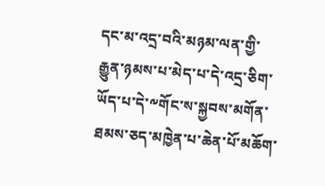དང་མ་འདྲ་བའི་མཉམ་ལན་གྱི་རྒྱུན་ཉམས་པ་མེད་པ་དེ་འདྲ་ཅིག་ཡོད་པ་དེ་༸གོང་ས་སྐྱབས་མགོན་ཐམས་ཅད་མཁྱེན་པ་ཆེན་པོ་མཆོག་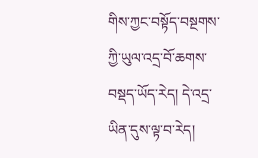གིས་ཀྱང་བསྟོད་བསྔགས་ཀྱི་ཡུལ་འདྲ་བོ་ཆགས་བསྡད་ཡོད་རེད། དེ་འདྲ་ཡིན་དུས་ལྟ་བ་རེད།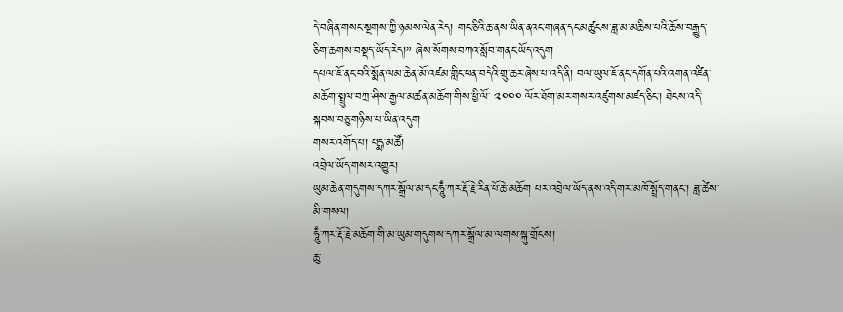དེ་བཞིན་གསང་སྔགས་ཀྱི་ཉམས་ལེན་རེད། གང་ཅིའི་ཆ་ནས་ཡིན་ནའང་གཞན་དང་མཚུངས་ཟླ་མ་མཆིས་པའི་ཆོས་བརྒྱུད་ཅིག་ཆགས་བསྡད་ཡོད་རེད།” ཞེས་སོགས་བཀའ་སློབ་གནང་ཡོད་འདུག
དཔལ་ཇོ་ནང་བའི་སྨོན་ལམ་ཆེན་མོ་འཛམ་གླིང་ཕན་བདེའི་གྲུ་ཆར་ཞེས་པ་འདི་ནི། བལ་ཡུལ་ཇོ་ནང་དགོན་པའི་འགན་འཛིན་མཆོག་སྤྲུལ་བཀྲ་ཤིས་རྒྱལ་མཚན་མཆོག་གིས་ཕྱི་ལོ་ ༢༠༠༠ ལོར་ཐོག་མར་གསར་འཛུགས་མཛད་ཅིང་། ཐེངས་འདི་སྐབས་བཅུ་གཉིས་པ་ཡིན་འདུག
གསར་འགོད་པ། པདྨ་མཚོ།
འབྲེལ་ཡོད་གསར་འགྱུར།
ཡུམ་ཆེན་གདུགས་དཀར་སྒྲོལ་མ་དང་ཧཱུྃ་ཀར་རྡོ་རྗེ་རིན་པོ་ཆེ་མཆོག པར་འབྲེལ་ཡོད་ནས་འདི་གར་མཁོ་སྤྲོད་གནང་། ཟླ་ཚེས་མི་གསལ།
ཧཱུྃ་ཀར་རྡོ་རྗེ་མཆོག་གི་མ་ཡུམ་གདུགས་དཀར་སྒྲོལ་མ་ལགས་སྐུ་གྲོངས།
ཆུ་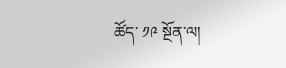ཚོད་ ༡༩ སྔོན་ལ།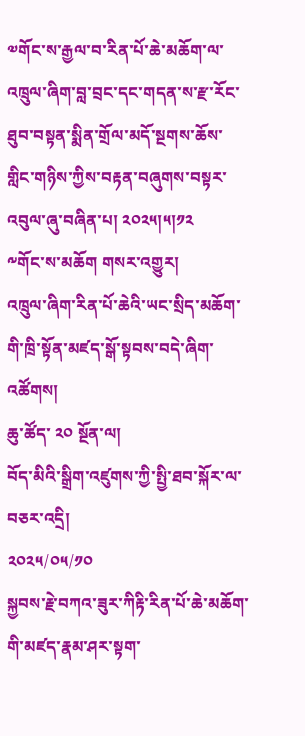༧གོང་ས་རྒྱལ་བ་རིན་པོ་ཆེ་མཆོག་ལ་འཁྲུལ་ཞིག་བླ་བྲང་དང་གདན་ས་རྫ་རོང་ཐུབ་བསྟན་སྨིན་གྲོལ་མདོ་སྔགས་ཆོས་གླིང་གཉིས་ཀྱིས་བརྟན་བཞུགས་བསྟར་འབུལ་ཞུ་བཞིན་པ། ༢༠༢༥།༥།༡༢
༸གོང་ས་མཆོག གསར་འགྱུར།
འཁྲུལ་ཞིག་རིན་པོ་ཆེའི་ཡང་སྲིད་མཆོག་གི་ཁྲི་སྟོན་མཛད་སྒོ་སྟབས་བདེ་ཞིག་འཚོགས།
ཆུ་ཚོད་ ༢༠ སྔོན་ལ།
བོད་མིའི་སྒྲིག་འཛུགས་ཀྱི་སྤྱི་ཐབ་སྐོར་ལ་བཅར་འདྲི།
༢༠༢༥/༠༥/༡༠
སྐྱབས་རྗེ་བཀའ་ཟུར་ཀིརྟི་རིན་པོ་ཆེ་མཆོག་གི་མཛད་རྣམ་ཤར་སྟག་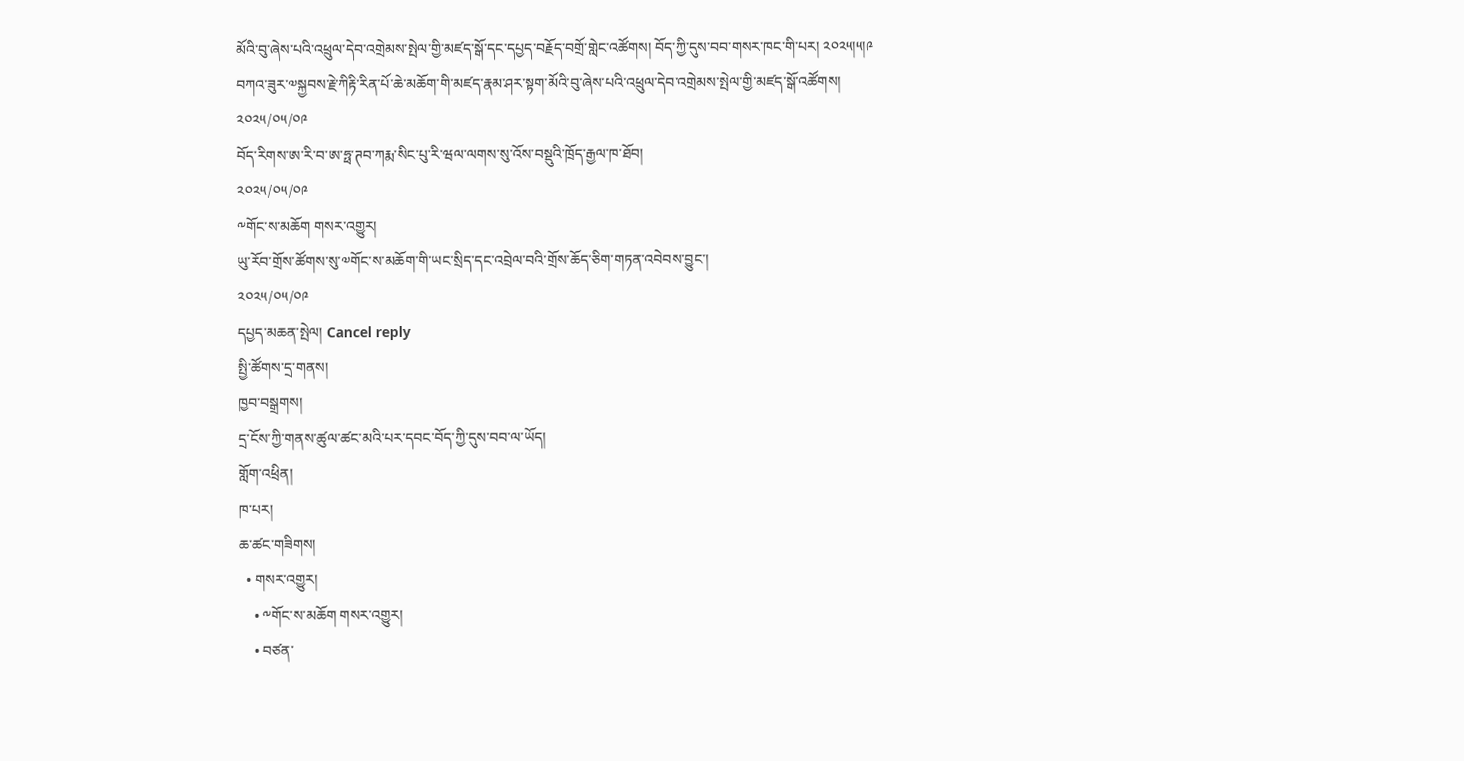མོའི་བུ་ཞེས་པའི་འཕྲུལ་དེབ་འགྲེམས་སྤེལ་གྱི་མཛད་སྒོ་དང་དཔྱད་བརྗོད་བགྲོ་གླེང་འཚོགས། བོད་ཀྱི་དུས་བབ་གསར་ཁང་གི་པར། ༢༠༢༥།༥།༩
བཀའ་ཟུར་༧སྐྱབས་རྗེ་ཀིརྟི་རིན་པོ་ཆེ་མཆོག་གི་མཛད་རྣམ་ཤར་སྟག་མོའི་བུ་ཞེས་པའི་འཕྲུལ་དེབ་འགྲེམས་སྤེལ་གྱི་མཛད་སྒོ་འཚོགས།
༢༠༢༥/༠༥/༠༩
བོད་རིགས་ཨ་རི་བ་ཨ་ཧྥ་ཊབ་ཀརྨ་སིང་པུ་རི་ཝལ་ལགས་སུ་འོས་བསྡུའི་ཁྲོད་རྒྱལ་ཁ་ཐོབ།
༢༠༢༥/༠༥/༠༩
༸གོང་ས་མཆོག གསར་འགྱུར།
ཡུ་རོབ་གྲོས་ཚོགས་སུ་༧གོང་ས་མཆོག་གི་ཡང་སྲིད་དང་འབྲེལ་བའི་གྲོས་ཆོད་ཅིག་གཏན་འབེབས་བྱུང་།
༢༠༢༥/༠༥/༠༩
དཔྱད་མཆན་སྤེལ། Cancel reply
སྤྱི་ཚོགས་དྲ་གནས།
ཁྱབ་བསྒྲགས།
དྲ་ངོས་ཀྱི་གནས་ཚུལ་ཚང་མའི་པར་དབང་བོད་ཀྱི་དུས་བབ་ལ་ཡོད།
གློག་འཕྲིན།
ཁ་པར།
ཆ་ཚང་གཟིགས།
  • གསར་འགྱུར།
    • ༸གོང་ས་མཆོག གསར་འགྱུར།
    • བཙན་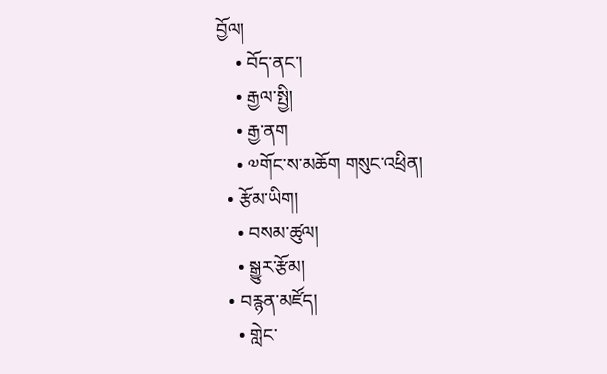བྱོལ།
    • བོད་ནང་།
    • རྒྱལ་སྤྱི།
    • རྒྱ་ནག
    • ༧གོང་ས་མཆོག གསུང་འཕྲིན།
  • རྩོམ་ཡིག།
    • བསམ་ཚུལ།
    • སྒྱུར་རྩོམ།
  • བརྙན་མཛོད།
    • གླེང་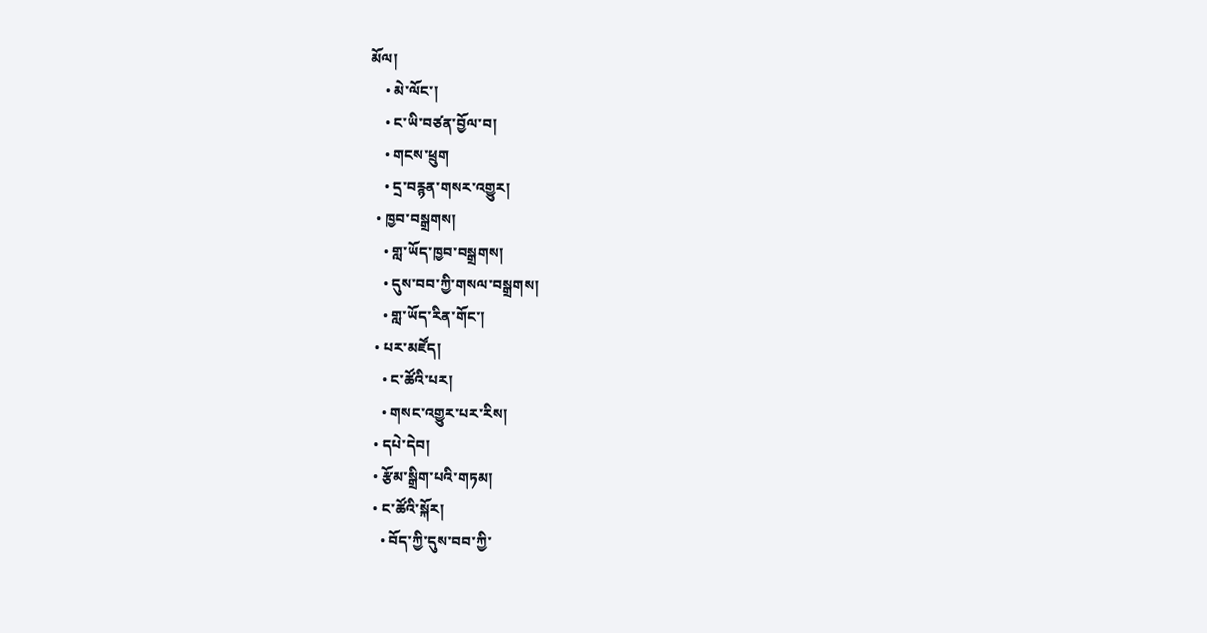མོལ།
    • མེ་ལོང་།
    • ང་ཡི་བཙན་བྱོལ་བ།
    • གངས་ཕྲུག
    • དྲ་བརྙན་གསར་འགྱུར།
  • ཁྱབ་བསྒྲགས།
    • གླ་ཡོད་ཁྱབ་བསྒྲགས།
    • དུས་བབ་ཀྱི་གསལ་བསྒྲགས།
    • གླ་ཡོད་རིན་གོང་།
  • པར་མཛོད།
    • ང་ཚོའི་པར།
    • གསང་འགྱུར་པར་རིས།
  • དཔེ་དེབ།
  • རྩོམ་སྒྲིག་པའི་གཏམ།
  • ང་ཚོའི་སྐོར།
    • བོད་ཀྱི་དུས་བབ་ཀྱི་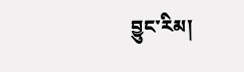བྱུང་རིམ།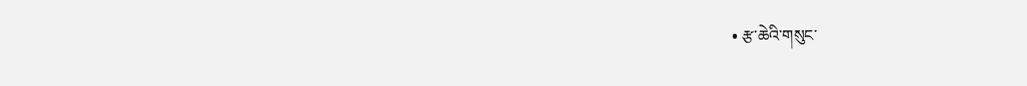• རྩ་ཆེའི་གསུང་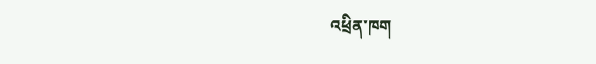འཕྲིན་ཁག